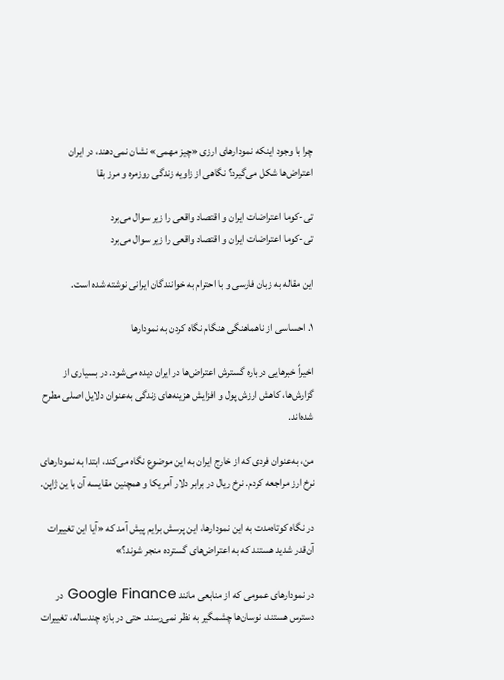چرا با وجود اینکه نمودارهای ارزی «چیز مهمی» نشان نمی‌دهند، در ایران اعتراض‌ها شکل می‌گیرد؟ نگاهی از زاویه زندگی روزمره و مرز بقا

تی-کوما اعتراضات ایران و اقتصاد واقعی را زیر سوال می‌برد
تی-کوما اعتراضات ایران و اقتصاد واقعی را زیر سوال می‌برد

این مقاله به زبان فارسی و با احترام به خوانندگان ایرانی نوشته شده است.

۱. احساسی از ناهماهنگی هنگام نگاه کردن به نمودارها

اخیراً خبرهایی درباره گسترش اعتراض‌ها در ایران دیده می‌شود. در بسیاری از گزارش‌ها، کاهش ارزش پول و افزایش هزینه‌های زندگی به‌عنوان دلایل اصلی مطرح شده‌اند.

من، به‌عنوان فردی که از خارج ایران به این موضوع نگاه می‌کند، ابتدا به نمودارهای نرخ ارز مراجعه کردم. نرخ ریال در برابر دلار آمریکا و همچنین مقایسه آن با ین ژاپن.

در نگاه کوتاه‌مدت به این نمودارها، این پرسش برایم پیش آمد که «آیا این تغییرات آن‌قدر شدید هستند که به اعتراض‌های گسترده منجر شوند؟»

در نمودارهای عمومی که از منابعی مانند Google Finance در دسترس هستند، نوسان‌ها چشمگیر به نظر نمی‌رسند. حتی در بازه چندساله، تغییرات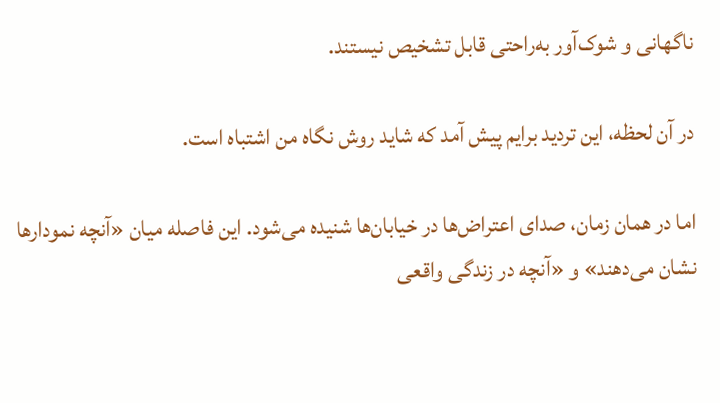ناگهانی و شوک‌آور به‌راحتی قابل تشخیص نیستند.

در آن لحظه، این تردید برایم پیش آمد که شاید روش نگاه من اشتباه است.

اما در همان زمان، صدای اعتراض‌ها در خیابان‌ها شنیده می‌شود. این فاصله میان «آنچه نمودارها نشان می‌دهند» و «آنچه در زندگی واقعی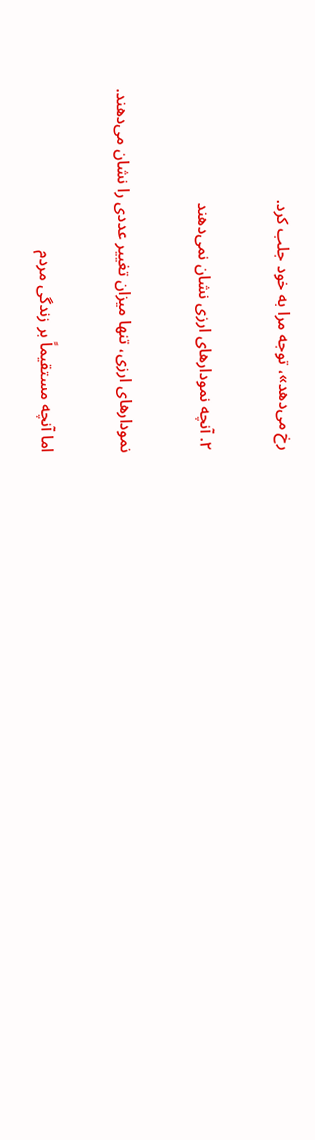رخ می‌دهد»، توجه مرا به خود جلب کرد.

۲. آنچه نمودارهای ارزی نشان نمی‌دهند

نمودارهای ارزی، تنها میزان تغییر عددی را نشان می‌دهند.

اما آنچه مستقیماً بر زندگی مردم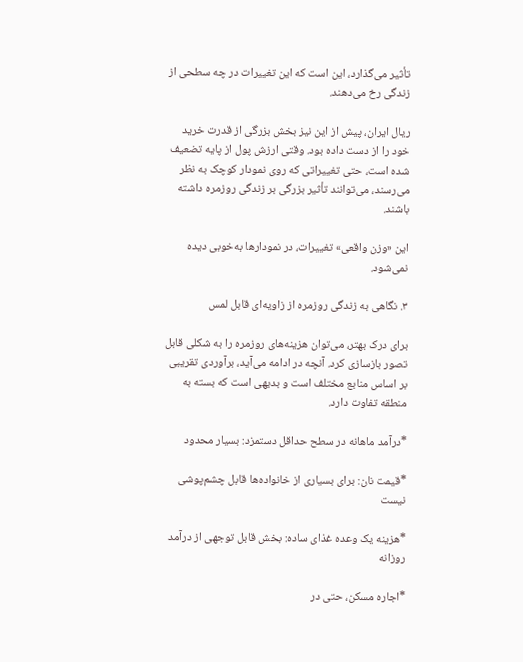تأثیر می‌گذارد، این است که این تغییرات در چه سطحی از زندگی رخ می‌دهند.

ریال ایران، پیش از این نیز بخش بزرگی از قدرت خرید خود را از دست داده بود. وقتی ارزش پول از پایه تضعیف شده است، حتی تغییراتی که روی نمودار کوچک به نظر می‌رسند، می‌توانند تأثیر بزرگی بر زندگی روزمره داشته باشند.

این «وزن واقعی» تغییرات، در نمودارها به‌خوبی دیده نمی‌شود.

۳. نگاهی به زندگی روزمره از زاویه‌ای قابل لمس

برای درک بهتر، می‌توان هزینه‌های روزمره را به شکلی قابل تصور بازسازی کرد. آنچه در ادامه می‌آید، برآوردی تقریبی بر اساس منابع مختلف است و بدیهی است که بسته به منطقه تفاوت دارد.

*درآمد ماهانه در سطح حداقل دستمزد: بسیار محدود

*قیمت نان: برای بسیاری از خانواده‌ها قابل چشم‌پوشی نیست

*هزینه یک وعده غذای ساده: بخش قابل توجهی از درآمد روزانه

*اجاره مسکن، حتی در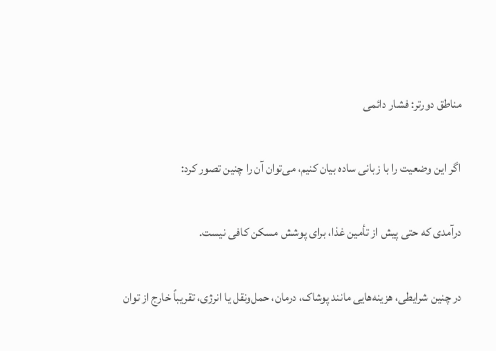مناطق دورتر: فشار دائمی

اگر این وضعیت را با زبانی ساده بیان کنیم، می‌توان آن را چنین تصور کرد:

درآمدی که حتی پیش از تأمین غذا، برای پوشش مسکن کافی نیست.

در چنین شرایطی، هزینه‌هایی مانند پوشاک، درمان، حمل‌ونقل یا انرژی، تقریباً خارج از توان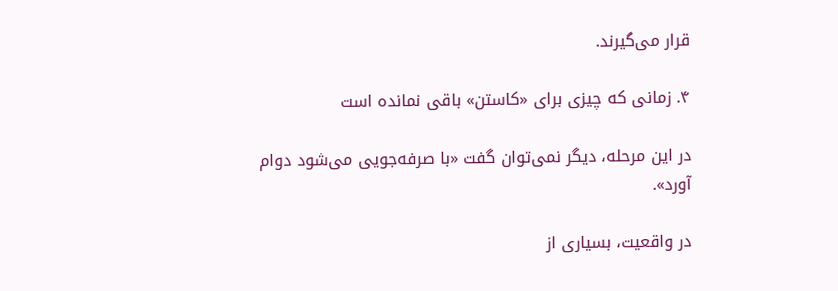قرار می‌گیرند.

۴. زمانی که چیزی برای «کاستن» باقی نمانده است

در این مرحله، دیگر نمی‌توان گفت «با صرفه‌جویی می‌شود دوام آورد».

در واقعیت، بسیاری از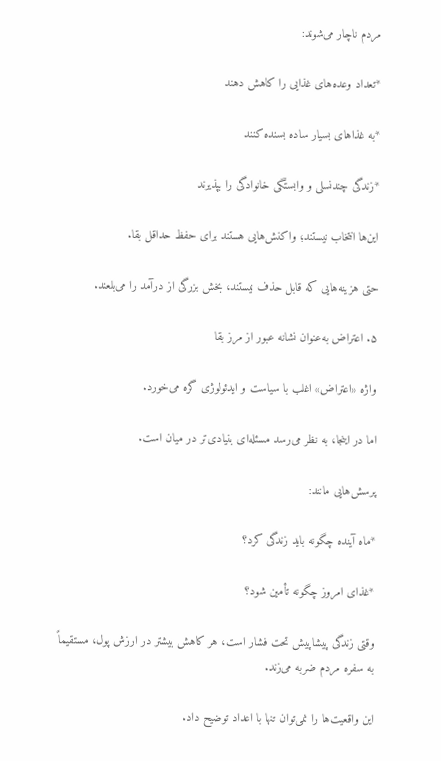مردم ناچار می‌شوند:

*تعداد وعده‌های غذایی را کاهش دهند

*به غذاهای بسیار ساده بسنده کنند

*زندگی چندنسلی و وابستگی خانوادگی را بپذیرند

این‌ها انتخاب نیستند؛ واکنش‌هایی هستند برای حفظ حداقل بقا.

حتی هزینه‌هایی که قابل حذف نیستند، بخش بزرگی از درآمد را می‌بلعند.

۵. اعتراض به‌عنوان نشانه عبور از مرز بقا

واژه «اعتراض» اغلب با سیاست و ایدئولوژی گره می‌خورد.

اما در اینجا، به نظر می‌رسد مسئله‌ای بنیادی‌تر در میان است.

پرسش‌هایی مانند:

*ماه آینده چگونه باید زندگی کرد؟

*غذای امروز چگونه تأمین شود؟

وقتی زندگی پیشاپیش تحت فشار است، هر کاهش بیشتر در ارزش پول، مستقیماً به سفره مردم ضربه می‌زند.

این واقعیت‌ها را نمی‌توان تنها با اعداد توضیح داد.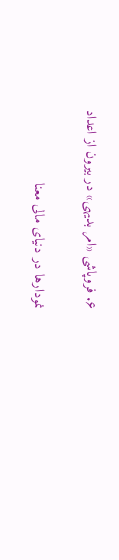۶. فروپاشی «امر بدیهی» در بیرون از اعداد

نمودارها در دنیای مالی معنا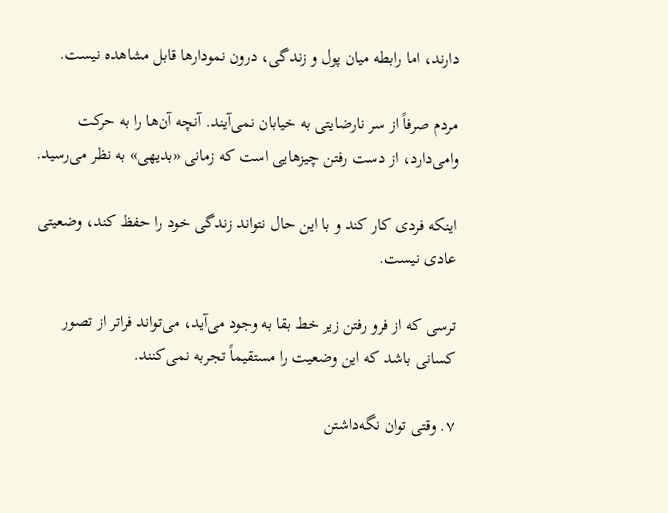دارند، اما رابطه میان پول و زندگی، درون نمودارها قابل مشاهده نیست.

مردم صرفاً از سر نارضایتی به خیابان نمی‌آیند. آنچه آن‌ها را به حرکت وامی‌دارد، از دست رفتن چیزهایی است که زمانی «بدیهی» به نظر می‌رسید.

اینکه فردی کار کند و با این حال نتواند زندگی خود را حفظ کند، وضعیتی عادی نیست.

ترسی که از فرو رفتن زیر خط بقا به وجود می‌آید، می‌تواند فراتر از تصور کسانی باشد که این وضعیت را مستقیماً تجربه نمی‌کنند.

۷. وقتی توان نگه‌داشتن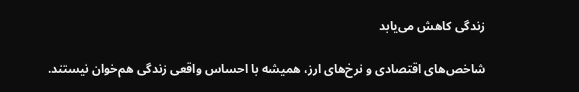زندگی کاهش می‌یابد

شاخص‌های اقتصادی و نرخ‌های ارز، همیشه با احساس واقعی زندگی هم‌خوان نیستند.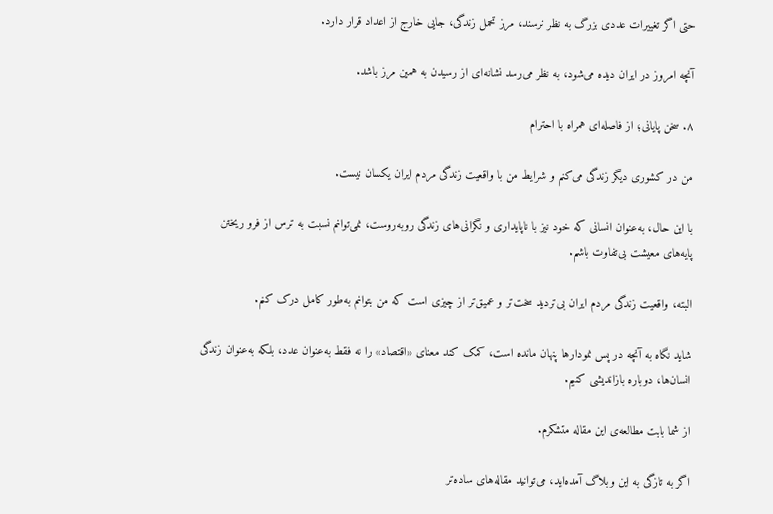حتی اگر تغییرات عددی بزرگ به نظر نرسند، مرز تحمل زندگی، جایی خارج از اعداد قرار دارد.

آنچه امروز در ایران دیده می‌شود، به نظر می‌رسد نشانه‌ای از رسیدن به همین مرز باشد.

۸. سخن پایانی؛ از فاصله‌ای همراه با احترام

من در کشوری دیگر زندگی می‌کنم و شرایط من با واقعیت زندگی مردم ایران یکسان نیست.

با این حال، به‌عنوان انسانی که خود نیز با ناپایداری و نگرانی‌های زندگی روبه‌روست، نمی‌توانم نسبت به ترس از فرو ریختن پایه‌های معیشت بی‌تفاوت باشم.

البته، واقعیت زندگی مردم ایران بی‌تردید سخت‌تر و عمیق‌تر از چیزی است که من بتوانم به‌طور کامل درک کنم.

شاید نگاه به آنچه در پس نمودارها پنهان مانده است، کمک کند معنای «اقتصاد» را نه فقط به‌عنوان عدد، بلکه به‌عنوان زندگی انسان‌ها، دوباره بازاندیشی کنیم.

از شما بابت مطالعه‌ی این مقاله متشکرم.

اگر به تازگی به این وبلاگ آمده‌اید، می‌توانید مقاله‌های ساده‌تر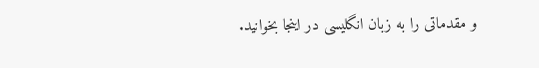و مقدماتی را به زبان انگلیسی در اینجا بخوانید.